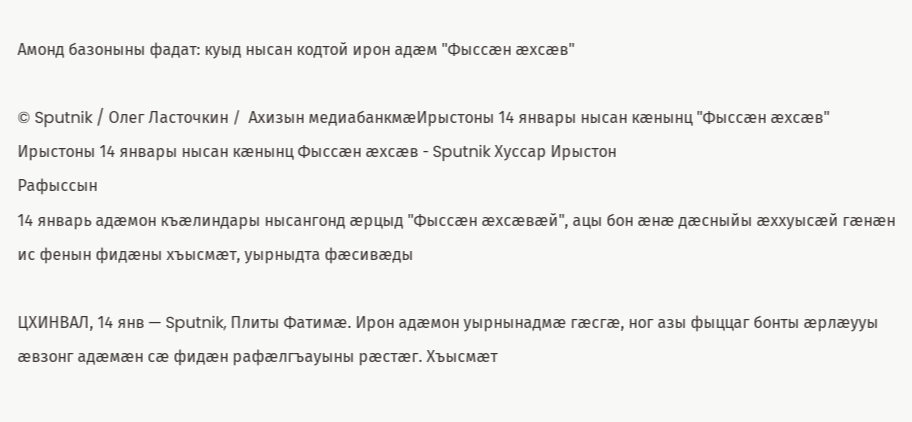Амонд базоныны фадат: куыд нысан кодтой ирон адæм "Фыссæн æхсæв"

© Sputnik / Олег Ласточкин /  Ахизын медиабанкмæИрыстоны 14 январы нысан кæнынц "Фыссæн æхсæв"
Ирыстоны 14 январы нысан кæнынц Фыссæн æхсæв - Sputnik Хуссар Ирыстон
Рафыссын
14 январь адæмон къæлиндары нысангонд æрцыд "Фыссæн æхсæвæй", ацы бон æнæ дæсныйы æххуысæй гæнæн ис фенын фидæны хъысмæт, уырныдта фæсивæды

ЦХИНВАЛ, 14 янв — Sputnik, Плиты Фатимæ. Ирон адæмон уырнынадмæ гæсгæ, ног азы фыццаг бонты æрлæууы æвзонг адæмæн сæ фидæн рафæлгъауыны рæстæг. Хъысмæт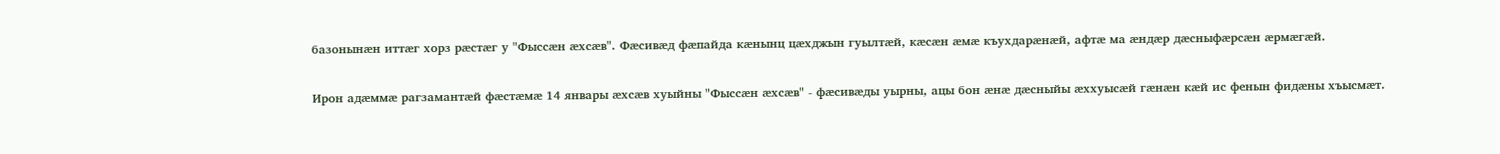базонынæн иттæг хорз рæстæг у "Фыссæн æхсæв". Фæсивæд фæпайда кæнынц цæхджын гуылтæй, кæсæн æмæ къухдарæнæй, афтæ ма æндæр дæсныфæрсæн æрмæгæй.

Ирон адæммæ рагзамантæй фæстæмæ 14 январы æхсæв хуыйны "Фыссæн æхсæв" - фæсивæды уырны, ацы бон æнæ дæсныйы æххуысæй гæнæн кæй ис фенын фидæны хъысмæт.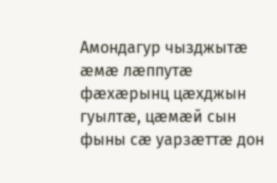Амондагур чызджытæ æмæ лæппутæ фæхæрынц цæхджын гуылтæ, цæмæй сын фыны сæ уарзæттæ дон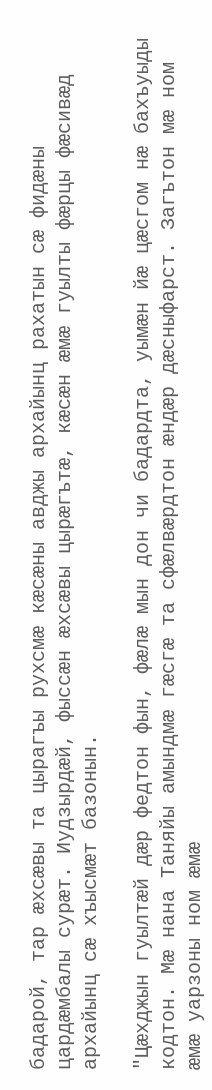бадарой, тар æхсæвы та цырагъы рухсмæ кæсæны авджы архайынц рахатын сæ фидæны цардæмбалы сурæт. Иудзырдæй, фыссæн æхсæвы цырæгътæ, кæсæн æмæ гуылты фæрцы фæсивæд архайынц сæ хъысмæт базонын.

"Цæхджын гуылтæй дæр федтон фын, фæлæ мын дон чи бадардта, уымæн йæ цæсгом нæ бахъуыды кодтон. Мæ нана Таняйы амындмæ гæсгæ та сфæлвæрдтон æндæр дæсныфарст. Загътон мæ ном æмæ уарзоны ном æмæ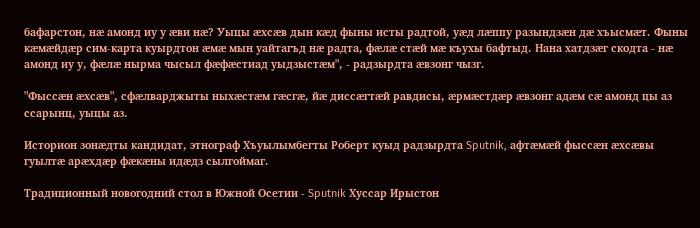бафарстон, нæ амонд иу у æви нæ? Уыцы æхсæв дын кæд фыны исты радтой, уæд лæппу разындзæн дæ хъысмæт. Фыны кæмæйдæр сим-карта куырдтон æмæ мын уайтагъд нæ радта, фæлæ стæй мæ къухы бафтыд. Нана хатдзæг скодта - нæ амонд иу у, фæлæ нырма чысыл фæфæстиад уыдзыстæм", - радзырдта æвзонг чызг.

"Фыссæн æхсæв", сфæлварджыты ныхæстæм гæсгæ, йæ диссæгтæй равдисы, æрмæстдæр æвзонг адæм сæ амонд цы аз ссарынц, уыцы аз.

Историон зонæдты кандидат, этнограф Хъуылымбегты Роберт куыд радзырдта Sputnik, афтæмæй фыссæн æхсæвы гуылтæ арæхдæр фæкæны идæдз сылгоймаг.

Традиционный новогодний стол в Южной Осетии - Sputnik Хуссар Ирыстон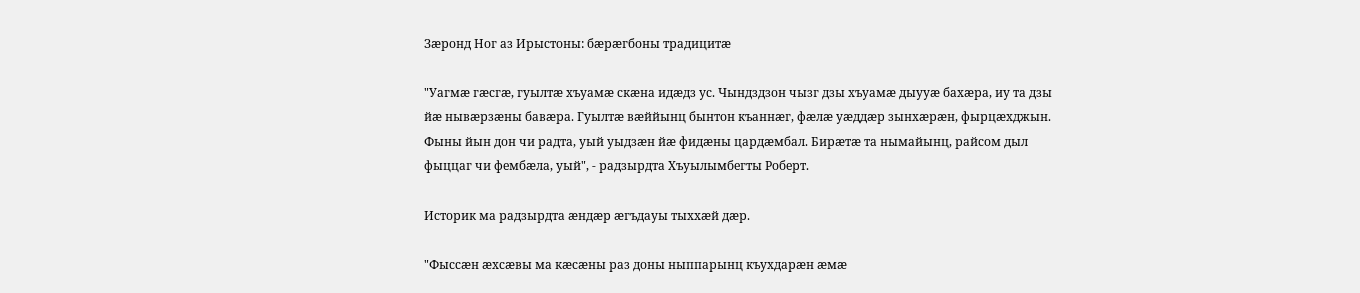Зӕронд Ног аз Ирыстоны: бӕрӕгбоны традицитӕ

"Уагмæ гæсгæ, гуылтæ хъуамæ скæна идæдз ус. Чындздзон чызг дзы хъуамæ дыууæ бахæра, иу та дзы йæ нывæрзæны бавæра. Гуылтæ вæййынц бынтон къаннæг, фæлæ уæддæр зынхæрæн, фырцæхджын. Фыны йын дон чи радта, уый уыдзæн йæ фидæны цардæмбал. Бирæтæ та нымайынц, райсом дыл фыццаг чи фембæла, уый", - радзырдта Хъуылымбегты Роберт.

Историк ма радзырдта æндæр æгъдауы тыххæй дæр.

"Фыссæн æхсæвы ма кæсæны раз доны ныппарынц къухдарæн æмæ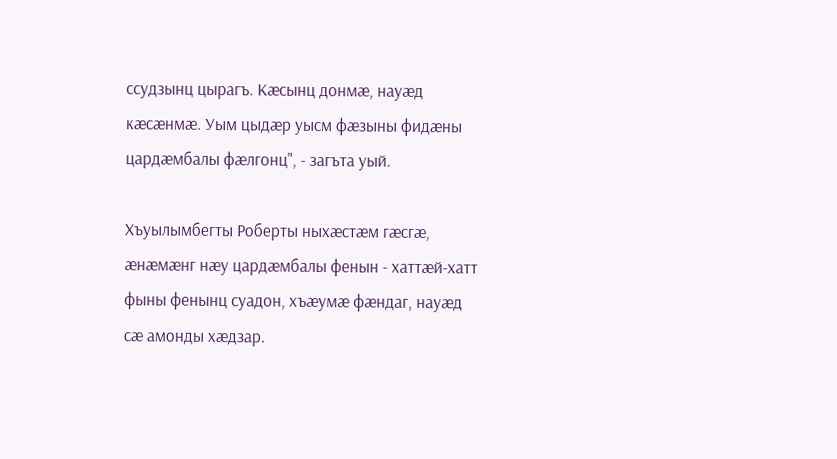ссудзынц цырагъ. Кæсынц донмæ, науæд кæсæнмæ. Уым цыдæр уысм фæзыны фидæны цардæмбалы фæлгонц", - загъта уый.

Хъуылымбегты Роберты ныхæстæм гæсгæ, æнæмæнг нæу цардæмбалы фенын - хаттæй-хатт фыны фенынц суадон, хъæумæ фæндаг, науæд сæ амонды хæдзар.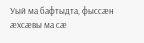Уый ма бафтыдта, фыссæн æхсæвы ма сæ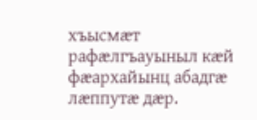хъысмæт рафæлгъауыныл кæй фæархайынц абадгæ лæппутæ дæр.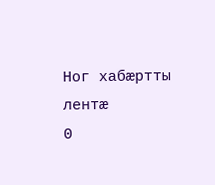Ног хабӕртты лентӕ
0